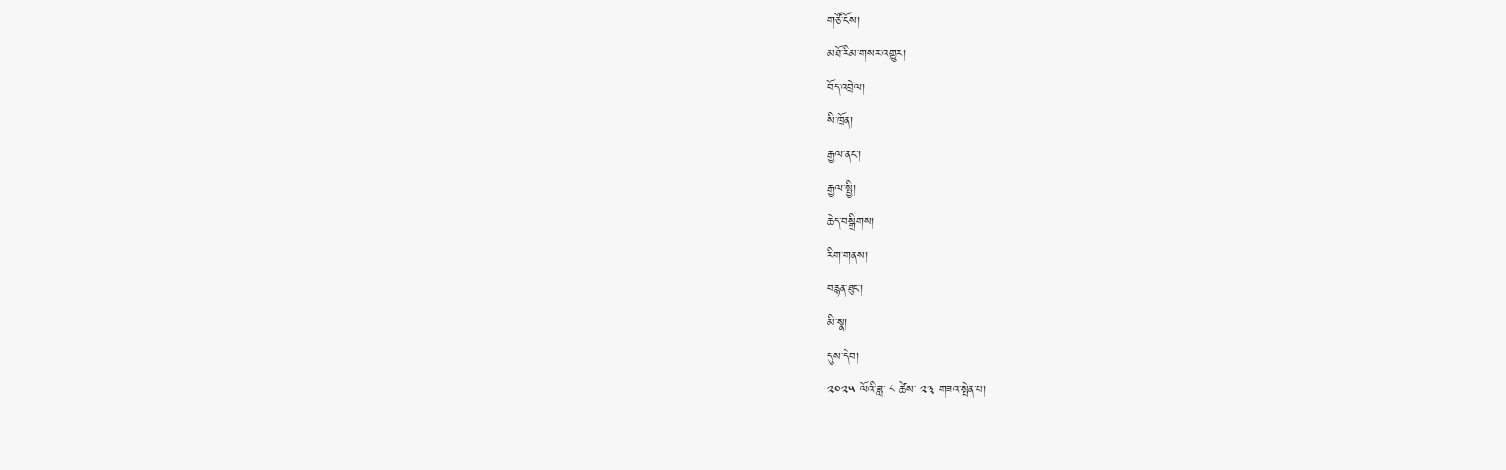གཙོ་ངོས།
མཐོ་རིམ་གསར་འགྱུར།
བོད་འབྲེལ།
སི་ཁྲོན།
རྒྱལ་ནང་།
རྒྱལ་སྤྱི།
ཆེད་བསྒྲིགས།
རིག་གནས།
བརྙན་ཐུང་།
མི་སྣ།
དུས་དེབ།
༢༠༢༥ ལོའི་ཟླ་ ༨ ཚེས་ ༢༣ གཟའ་སྤེན་པ།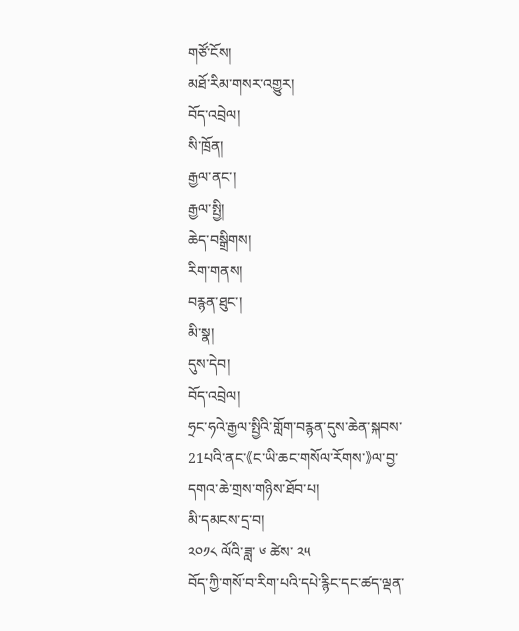གཙོ་ངོས།
མཐོ་རིམ་གསར་འགྱུར།
བོད་འབྲེལ།
སི་ཁྲོན།
རྒྱལ་ནང་།
རྒྱལ་སྤྱི།
ཆེད་བསྒྲིགས།
རིག་གནས།
བརྙན་ཐུང་།
མི་སྣ།
དུས་དེབ།
བོད་འབྲེལ།
ཧྲང་ཧའེ་རྒྱལ་སྤྱིའི་གློག་བརྙན་དུས་ཆེན་སྐབས་21པའི་ནང་《ང་ཡི་ཆང་གསོལ་རོགས་》ལ་བྱ་དགའ་ཆེ་གྲས་གཉིས་ཐོབ་པ།
མི་དམངས་དྲ་བ།
༢༠༡༨ ལོའི་ཟླ་ ༦ ཚེས་ ༢༥
བོད་ཀྱི་གསོ་བ་རིག་པའི་དཔེ་རྙིང་དང་ཚད་ལྡན་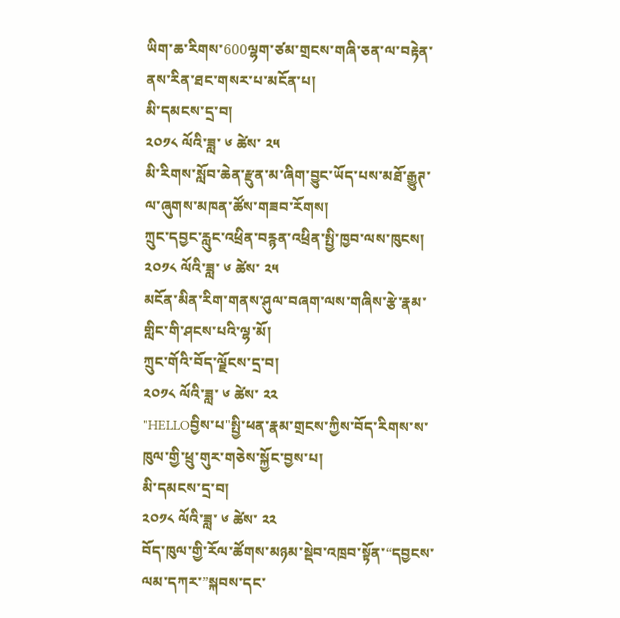ཡིག་ཆ་རིགས་600ལྷག་ཙམ་གྲངས་གཞི་ཅན་ལ་བརྟེན་ནས་རིན་ཐང་གསར་པ་མངོན་པ།
མི་དམངས་དྲ་བ།
༢༠༡༨ ལོའི་ཟླ་ ༦ ཚེས་ ༢༥
མི་རིགས་སློབ་ཆེན་རྫུན་མ་ཞིག་བྱུང་ཡོད་པས་མཐོ་རྒྱུཊ་ལ་ཞུགས་མཁན་ཚོས་གཟབ་རོགས།
ཀྲུང་དབྱང་རླུང་འཕྲིན་བརྙན་འཕྲིན་སྤྱི་ཁྱབ་ལས་ཁུངས།
༢༠༡༨ ལོའི་ཟླ་ ༦ ཚེས་ ༢༥
མངོན་མིན་རིག་གནས་ཤུལ་བཞག་ལས་གཞིས་རྩེ་རྣམ་གླིང་གི་ཤངས་པའི་ལྷ་མོ།
ཀྲུང་གོའི་བོད་ལྗོངས་དྲ་བ།
༢༠༡༨ ལོའི་ཟླ་ ༦ ཚེས་ ༢༢
"HELLOབྱིས་པ"སྤྱི་ཕན་རྣམ་གྲངས་ཀྱིས་བོད་རིགས་ས་ཁུལ་གྱི་ཕྲུ་གུར་གཅེས་སྐྱོང་བྱས་པ།
མི་དམངས་དྲ་བ།
༢༠༡༨ ལོའི་ཟླ་ ༦ ཚེས་ ༢༢
བོད་ཁུལ་གྱི་རོལ་ཚོགས་མཉམ་སྡེབ་འཁྲབ་སྟོན་“དབྱངས་ལམ་དཀར་”སྐབས་དང་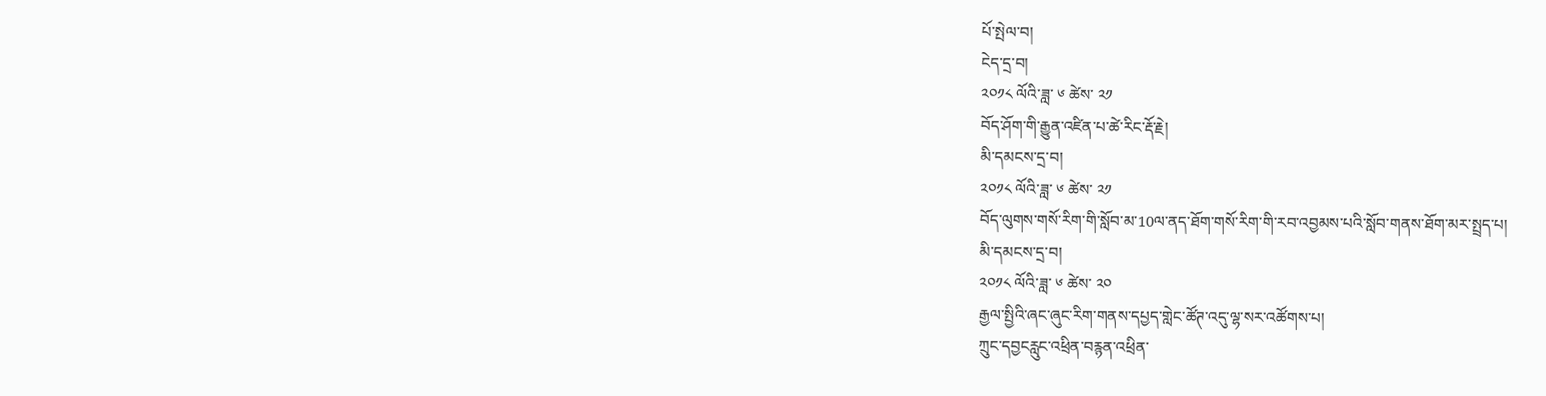པོ་སྤེལ་བ།
ངེད་དྲ་བ།
༢༠༡༨ ལོའི་ཟླ་ ༦ ཚེས་ ༢༡
བོད་ཤོག་གི་རྒྱུན་འཛིན་པ་ཚེ་རིང་རྡོ་རྗེ།
མི་དམངས་དྲ་བ།
༢༠༡༨ ལོའི་ཟླ་ ༦ ཚེས་ ༢༡
བོད་ལུགས་གསོ་རིག་གི་སློབ་མ་10ལ་ནད་ཐོག་གསོ་རིག་གི་རབ་འབྱམས་པའི་སློབ་གནས་ཐོག་མར་སྤྲད་པ།
མི་དམངས་དྲ་བ།
༢༠༡༨ ལོའི་ཟླ་ ༦ ཚེས་ ༢༠
རྒྱལ་སྤྱིའི་ཞང་ཞུང་རིག་གནས་དཔྱད་གླེང་ཚོཊ་འདུ་ལྷ་སར་འཚོགས་པ།
ཀྲུང་དབྱངརླུང་འཕྲིན་བརྙན་འཕྲིན་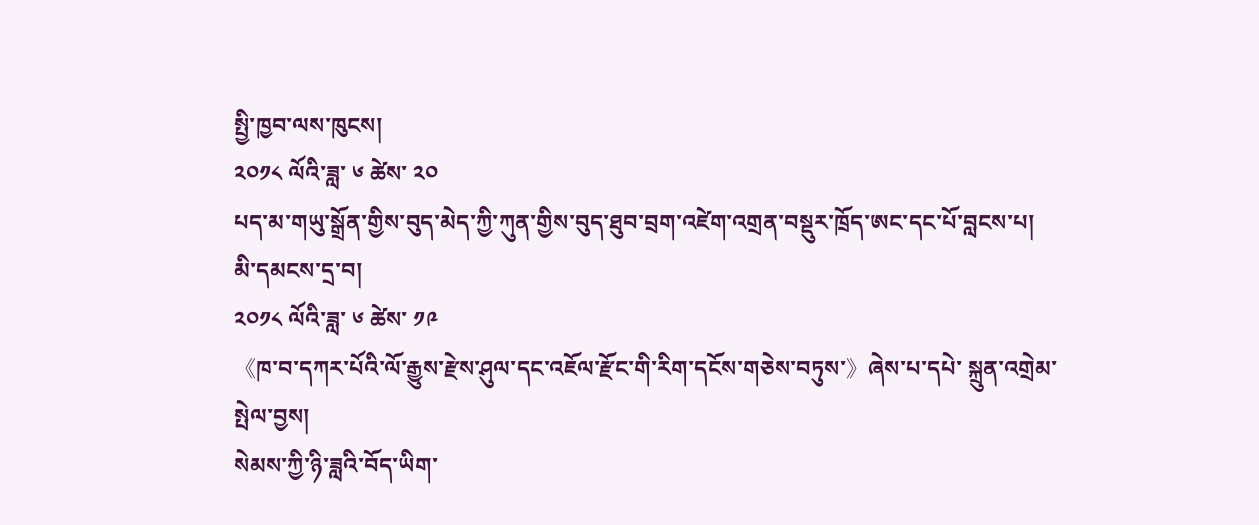སྤྱི་ཁྱབ་ལས་ཁུངས།
༢༠༡༨ ལོའི་ཟླ་ ༦ ཚེས་ ༢༠
པད་མ་གཡུ་སྒྲོན་གྱིས་བུད་མེད་ཀྱི་ཀུན་གྱིས་བུད་ཐུབ་བྲག་འཛེག་འགྲན་བསྡུར་ཁྲོད་ཨང་དང་པོ་བླངས་པ།
མི་དམངས་དྲ་བ།
༢༠༡༨ ལོའི་ཟླ་ ༦ ཚེས་ ༡༩
《ཁ་བ་དཀར་པོའི་ལོ་རྒྱུས་རྫེས་ཤུལ་དང་འཇོལ་རྫོང་གི་རིག་དངོས་གཅེས་བཏུས་》ཞེས་པ་དཔེ་ སྐྲུན་འགྲེམ་སྤེལ་བྱས།
སེམས་ཀྱི་ཉི་ཟླའི་བོད་ཡིག་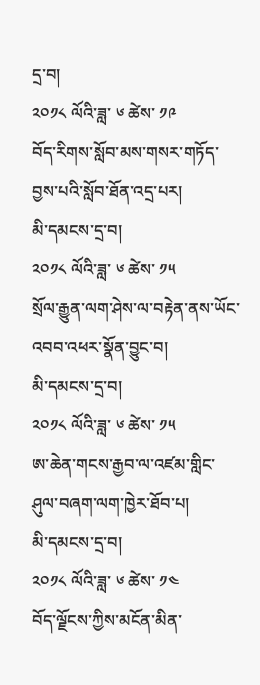དྲ་བ།
༢༠༡༨ ལོའི་ཟླ་ ༦ ཚེས་ ༡༩
བོད་རིགས་སློབ་མས་གསར་གཏོད་བྱས་པའི་སློབ་ཐོན་འདྲ་པར།
མི་དམངས་དྲ་བ།
༢༠༡༨ ལོའི་ཟླ་ ༦ ཚེས་ ༡༥
སྲོལ་རྒྱུན་ལག་ཤེས་ལ་བརྟེན་ནས་ཡོང་འབབ་འཕར་སྣོན་བྱུང་བ།
མི་དམངས་དྲ་བ།
༢༠༡༨ ལོའི་ཟླ་ ༦ ཚེས་ ༡༥
ཨ་ཆེན་གངས་རྒྱབ་ལ་འཛམ་གླིང་ཤུལ་བཞག་ལག་ཁྱེར་ཐོབ་པ།
མི་དམངས་དྲ་བ།
༢༠༡༨ ལོའི་ཟླ་ ༦ ཚེས་ ༡༤
བོད་ལྗོངས་ཀྱིས་མངོན་མིན་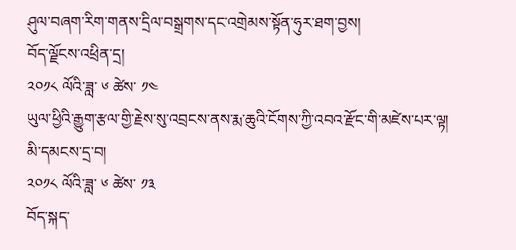ཤུལ་བཞག་རིག་གནས་དྲིལ་བསྒྲགས་དང་འགྲེམས་སྟོན་ཧུར་ཐག་བྱས།
བོད་ལྗོངས་འཕྲིན་དྲ།
༢༠༡༨ ལོའི་ཟླ་ ༦ ཚེས་ ༡༤
ཡུལ་ཕྱིའི་རྒྱུག་རྩལ་གྱི་རྗེས་སུ་འབྲངས་ནས་རྨ་ཆུའི་ངོགས་ཀྱི་འབའ་རྫོང་གི་མཛེས་པར་ལྟ།
མི་དམངས་དྲ་བ།
༢༠༡༨ ལོའི་ཟླ་ ༦ ཚེས་ ༡༣
བོད་སྐད་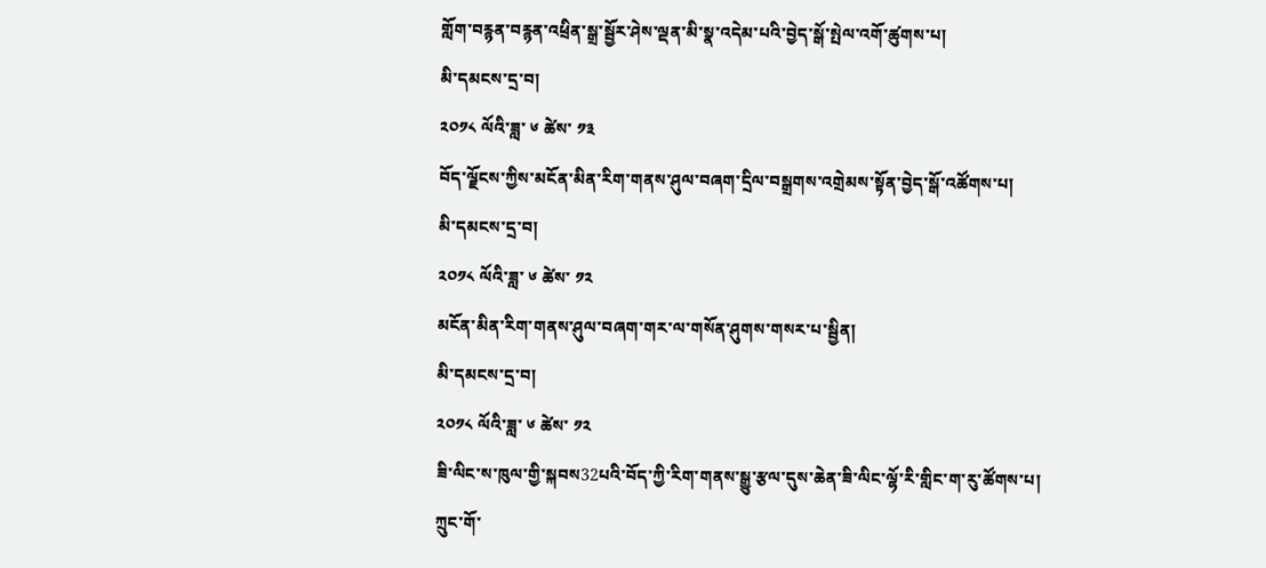གློག་བརྙན་བརྙན་འཕྲིན་སྒྲ་སྦྱོར་ཤེས་ལྡན་མི་སྣ་འདེམ་པའི་བྱེད་སྒོ་སྤེལ་འགོ་ཚུགས་པ།
མི་དམངས་དྲ་བ།
༢༠༡༨ ལོའི་ཟླ་ ༦ ཚེས་ ༡༣
བོད་ལྗོངས་ཀྱིས་མངོན་མིན་རིག་གནས་ཤུལ་བཞག་དྲིལ་བསྒྲགས་འགྲེམས་སྟོན་བྱེད་སྒོ་འཚོགས་པ།
མི་དམངས་དྲ་བ།
༢༠༡༨ ལོའི་ཟླ་ ༦ ཚེས་ ༡༢
མངོན་མིན་རིག་གནས་ཤུལ་བཞག་གར་ལ་གསོན་ཤུགས་གསར་པ་སྦྱིན།
མི་དམངས་དྲ་བ།
༢༠༡༨ ལོའི་ཟླ་ ༦ ཚེས་ ༡༢
ཟི་ལིང་ས་ཁུལ་གྱི་སྐབས32པའི་བོད་ཀྱི་རིག་གནས་སྒྱུ་རྩལ་དུས་ཆེན་ཟི་ལིང་ལྷོ་རི་གླིང་ག་རུ་ཚོགས་པ།
ཀྲུང་གོ་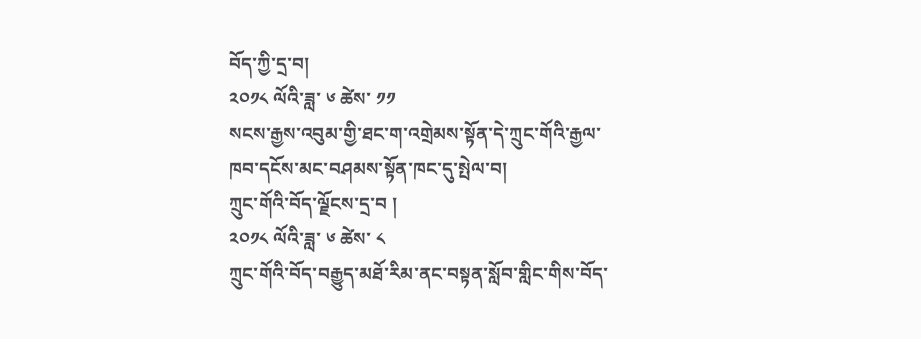བོད་ཀྱི་དྲ་བ།
༢༠༡༨ ལོའི་ཟླ་ ༦ ཚེས་ ༡༡
སངས་རྒྱས་འབུམ་གྱི་ཐང་ག་འགྲེམས་སྟོན་དེ་ཀྲུང་གོའི་རྒྱལ་ཁབ་དངོས་མང་བཤམས་སྟོན་ཁང་དུ་སྤེལ་བ།
ཀྲུང་གོའི་བོད་ལྗོངས་དྲ་བ །
༢༠༡༨ ལོའི་ཟླ་ ༦ ཚེས་ ༨
ཀྲུང་གོའི་བོད་བརྒྱུད་མཐོ་རིམ་ནང་བསྟན་སློབ་གླིང་གིས་བོད་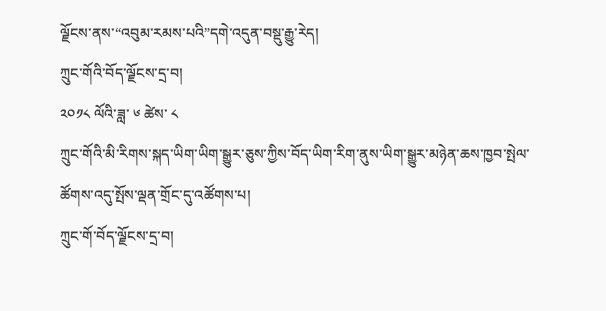ལྗོངས་ནས་“འབུམ་རམས་པའི”དགེ་འདུན་བསྡུ་རྒྱུ་རེད།
ཀྲུང་གོའི་བོད་ལྗོངས་དྲ་བ།
༢༠༡༨ ལོའི་ཟླ་ ༦ ཚེས་ ༨
ཀྲུང་གོའི་མི་རིགས་སྐད་ཡིག་ཡིག་སྒྱུར་ཅུས་ཀྱིས་བོད་ཡིག་རིག་ནུས་ཡིག་སྒྱུར་མཉེན་ཆས་ཁྱབ་སྤེལ་ཚོགས་འདུ་སྤོས་ལྡན་གྲོང་དུ་འཚོགས་པ།
ཀྲུང་གོ་བོད་ལྗོངས་དྲ་བ།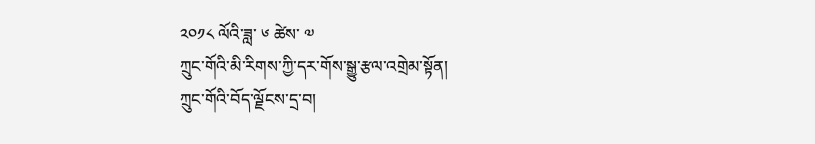༢༠༡༨ ལོའི་ཟླ་ ༦ ཚེས་ ༧
ཀྲུང་གོའི་མི་རིགས་ཀྱི་དར་གོས་སྒྱུ་རྩལ་འགྲེམ་སྟོན།
ཀྲུང་གོའི་བོད་ལྗོངས་དྲ་བ།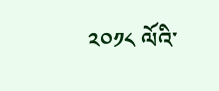༢༠༡༨ ལོའི་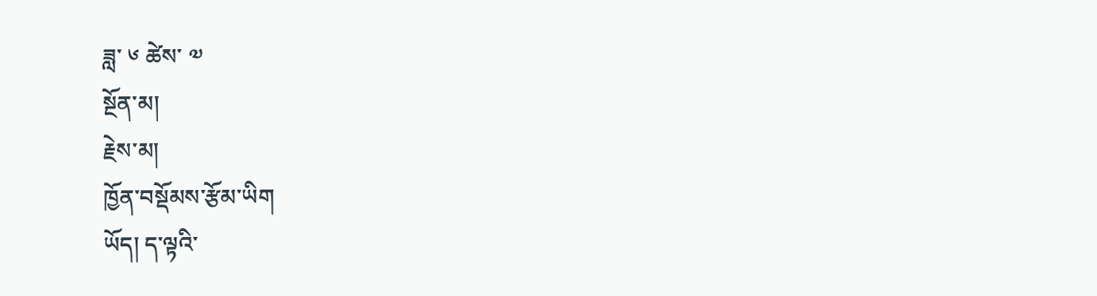ཟླ་ ༦ ཚེས་ ༧
སྔོན་མ།
རྗེས་མ།
ཁྱོན་བསྡོམས་རྩོམ་ཡིག
ཡོད། ད་ལྟའི་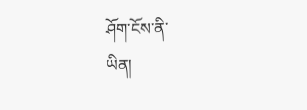ཤོག་ངོས་ནི་
ཡིན།